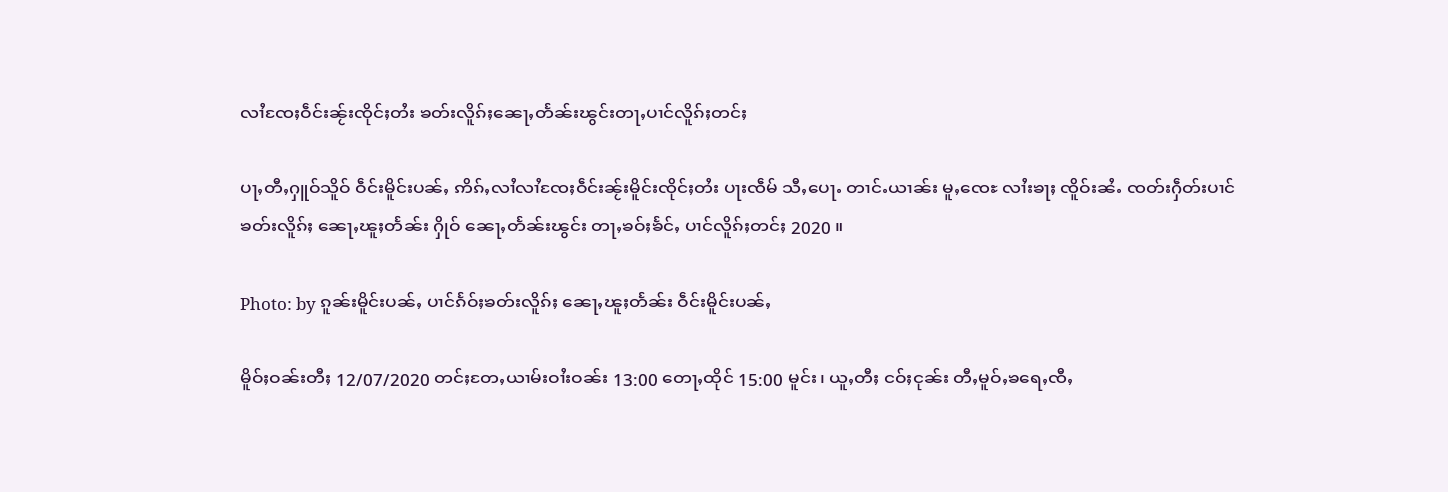လၢႆၸႄႈဝဵင်းၼႂ်းၸိုင်ႈတႆး ၶတ်းလိူၵ်ႈၼေႃႇတႅၼ်းၽွင်းတႃႇပၢင်လိူၵ်ႈတင်ႈ

ပႃႇတီႇႁူဝ်သိူဝ် ဝဵင်းမိူင်းပၼ်ႇ ဢိၵ်ႇလၢႆလၢႆၸႄႈဝဵင်းၼႂ်းမိူင်းၸိုင်ႈတႆး ပႃးၸဵမ် သီႇပေႃႉ တၢင်ႉယၢၼ်း မူႇၸေႊ လၢႆးၶႃႈ ၸိူဝ်းၼႆႉ ၸတ်းႁဵတ်းပၢင်ၶတ်းလိူၵ်ႈ ၼေႃႇၽူႈတႅၼ်း ႁိုဝ် ၼေႃႇတႅၼ်းၽွင်း တႃႇၶဝ်ႈၶႅင်ႇ ပၢင်လိူၵ်ႈတင်ႈ 2020 ။

Photo: by ၵူၼ်းမိူင်းပၼ်ႇ ပၢင်ၵႅဝ်ႈၶတ်းလိူၵ်ႈ ၼေႃႇၽူႈတႅၼ်း ဝဵင်းမိူင်းပၼ်ႇ

မိူဝ်ႈဝၼ်းတီႈ 12/07/2020 တင်ႈတႄႇယၢမ်းဝၢႆးဝၼ်း 13:00 တေႃႇထိုင် 15:00 မူင်း၊ ယူႇတီႈ ငဝ်ႈငုၼ်း တီႇမူဝ်ႇၶရေႇၸီႇ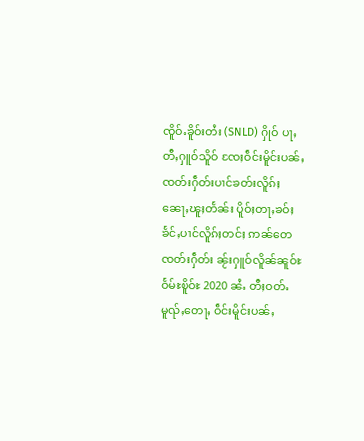ၸိူဝ်ႉၶိူဝ်းတႆး (SNLD) ႁိုဝ် ပႃႇတီႇႁူဝ်သိူဝ် ၸႄႈဝဵင်းမိူင်းပၼ်ႇ ၸတ်းႁဵတ်းပၢင်ၶတ်းလိူၵ်ႈ ၼေႃႇၽူႈတႅၼ်း ပိူဝ်ႈတႃႇၶဝ်ႈၶႅင်ႇပၢင်လိူၵ်ႈတင်ႈ ဢၼ်တေၸတ်းႁဵတ်း ၼႂ်းႁူဝ်လိူၼ်ၼူဝ်ႊဝႅမ်ႊၿိူဝ်ႊ 2020 ၼႆႉ တီႈဝတ်ႉမူၺ်ႇတေႃႇ ဝဵင်းမိူင်းပၼ်ႇ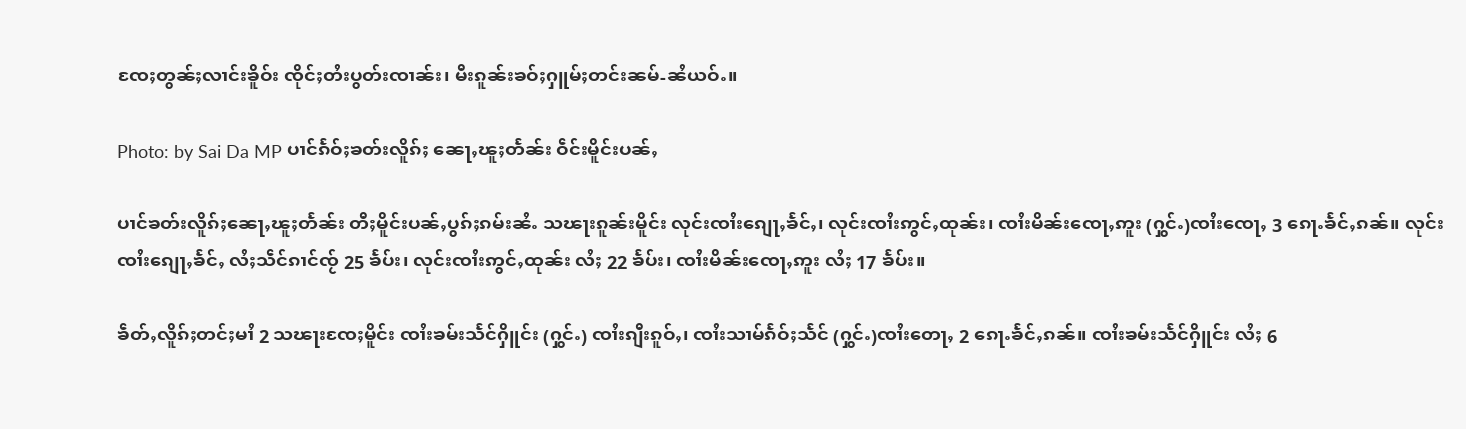ၸႄႈတွၼ်ႈလၢင်းၶိူဝ်း ၸိုင်ႈတႆးပွတ်းၸၢၼ်း၊ မီးၵူၼ်းၶဝ်ႈႁူမ်ႈတင်းၼမ်-ၼႆယဝ်ႉ။

Photo: by Sai Da MP ပၢင်ၵႅဝ်ႈၶတ်းလိူၵ်ႈ ၼေႃႇၽူႈတႅၼ်း ဝဵင်းမိူင်းပၼ်ႇ

ပၢင်ၶတ်းလိူၵ်ႈၼေႃႇၽူႈတႅၼ်း တီႈမိူင်းပၼ်ႇပွၵ်ႈၵမ်းၼႆႉ သၽႃးၵူၼ်းမိူင်း လုင်းၸၢႆးၵျေႃႇၶႅင်ႇ၊ လုင်းၸၢႆးဢွင်ႇထုၼ်း၊ ၸၢႆးမိၼ်းၸေႃႇဢူး (ႁွင်ႉ)ၸၢႆးၸေႃႇ 3 ၵေႃႉၶႅင်ႇၵၼ်။ လုင်းၸၢႆးၵျေႃႇၶႅင်ႇ လႆႈသဵင်ၵၢင်ၸႂ် 25 ၶႅပ်း၊ လုင်းၸၢႆးဢွင်ႇထုၼ်း လႆႈ 22 ၶႅပ်း၊ ၸၢႆးမိၼ်းၸေႃႇဢူး လႆႈ 17 ၶႅပ်း။

ၶဵတ်ႇလိူၵ်ႈတင်ႈမၢႆ 2 သၽႃးၸႄႈမိူင်း ၸၢႆးၶမ်းသႅင်ႁိူင်း (ႁွင်ႉ) ၸၢႆးၵျီးၵူဝ်ႇ၊ ၸၢႆးသၢမ်ၵႅဝ်ႈသႅင် (ႁွင်ႉ)ၸၢႆးတေႃႇ 2 ၵေႃႉၶႅင်ႇၵၼ်။ ၸၢႆးၶမ်းသႅင်ႁိူင်း လႆႈ 6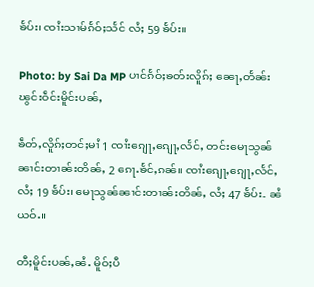ၶႅပ်း၊ ၸၢႆးသၢမ်ၵႅဝ်ႈသႅင် လႆႈ 59 ၶႅပ်း။

Photo: by Sai Da MP ပၢင်ၵႅဝ်ႈၶတ်းလိူၵ်ႈ ၼေႃႇတႅၼ်းၽွင်းဝဵင်းမိူင်းပၼ်ႇ

ၶဵတ်ႇလိူၵ်ႈတင်ႈမၢႆ 1 ၸၢႆးၵျေႃႇၵျေႃႇလႅင်ႇ တင်းမေႃသွၼ် ၼၢင်းတၢၼ်းတိၼ်ႇ 2 ၵေႃႉၶႅင်ႇၵၼ်။ ၸၢႆးၵျေႃႇၵျေႃႇလႅင်ႇ လႆႈ 19 ၶႅပ်း၊ မေႃသွၼ်ၼၢင်းတၢၼ်းတိၼ်ႇ လႆႈ 47 ၶႅပ်း- ၼႆယဝ်ႉ။

တီႈမိူင်းပၼ်ႇၼႆႉ မိူဝ်ႈပီ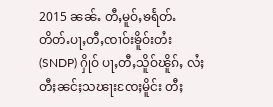2015 ၼၼ်ႉ တီႇမူဝ်ႇၶရႅတ်ႉတိတ်ႉပႃႇတီႇၸၢဝ်းၶိူဝ်းတႆး (SNDP) ႁိုဝ် ပႃႇတီႇသိူဝ်ၽိူၵ်ႇ လႆႈတီႈၼင်ႈသၽႃးၸႄႈမိူင်း တီႈ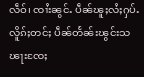လဵဝ်၊ ၸၢႆးၼွင်ႉ ပဵၼ်ၽူႈလႆႈႁပ်ႉလိူၵ်ႈတင်ႈ ပဵၼ်တႅၼ်းၽွင်းသၽႃးၸႄႈ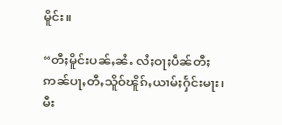မိူင်း။

“တီႈမိူင်းပၼ်ႇၼႆႉ လႆႈဝႃႈပဵၼ်တီႈဢၼ်ပႃႇတီႇသိူဝ်ၽိူၵ်ႇယၢမ်ႈႁႅင်းမႃး၊ မီး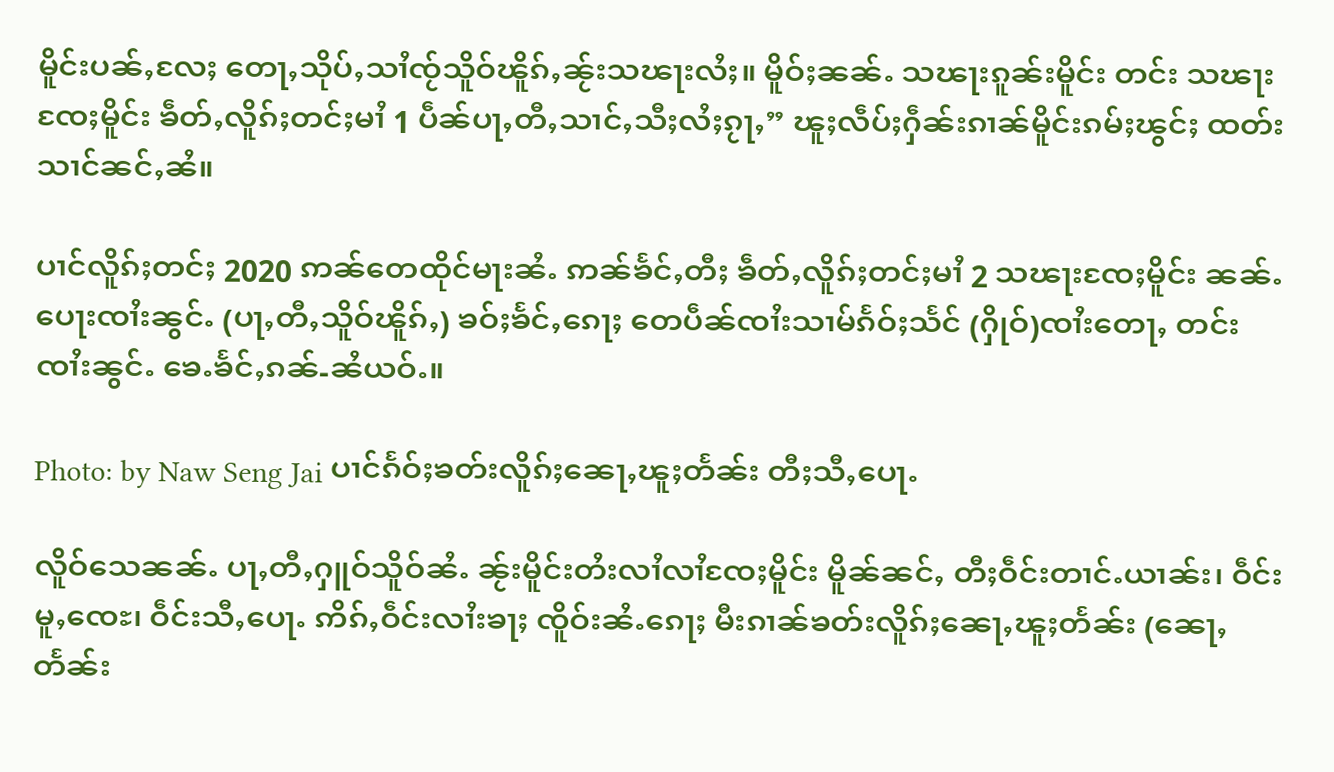မိူင်းပၼ်ႇလႄႈ တေႃႇသိုပ်ႇသၢႆၸႂ်သိူဝ်ၽိူၵ်ႇၼႂ်းသၽႃးလႆႈ။ မိူဝ်ႈၼၼ်ႉ သၽႃးၵူၼ်းမိူင်း တင်း သၽႃးၸႄႈမိူင်း ၶဵတ်ႇလိူၵ်ႈတင်ႈမၢႆ 1 ပဵၼ်ပႃႇတီႇသၢင်ႇသီႈလႆႈၵႂႃႇ” ၽူႈလဵပ်ႈႁဵၼ်းၵၢၼ်မိူင်းၵမ်ႈၽွင်ႈ ထတ်းသၢင်ၼင်ႇၼႆ။

ပၢင်လိူၵ်ႈတင်ႈ 2020 ဢၼ်တေထိုင်မႃးၼႆႉ ဢၼ်ၶႅင်ႇတီႈ ၶဵတ်ႇလိူၵ်ႈတင်ႈမၢႆ 2 သၽႃးၸႄႈမိူင်း ၼၼ်ႉ ပေႃးၸၢႆးၼွင်ႉ (ပႃႇတီႇသိူဝ်ၽိူၵ်ႇ) ၶဝ်ႈၶႅင်ႇၵေႃႈ တေပဵၼ်ၸၢႆးသၢမ်ၵႅဝ်ႈသႅင် (ႁိုဝ်)ၸၢႆးတေႃႇ တင်း ၸၢႆးၼွင်ႉ ၶေႉၶႅင်ႇၵၼ်-ၼႆယဝ်ႉ။

Photo: by Naw Seng Jai ပၢင်ၵႅဝ်ႈၶတ်းလိူၵ်ႈၼေႃႇၽူႈတႅၼ်း တီႈသီႇပေႃႉ

လိူဝ်သေၼၼ်ႉ ပႃႇတီႇႁူဝ်သိူဝ်ၼႆႉ ၼႂ်းမိူင်းတႆးလၢႆလၢႆၸႄႈမိူင်း မိူၼ်ၼင်ႇ တီႈဝဵင်းတၢင်ႉယၢၼ်း၊ ဝဵင်းမူႇၸေႊ၊ ဝဵင်းသီႇပေႃႉ ဢိၵ်ႇဝဵင်းလၢႆးၶႃႈ ၸိူဝ်းၼႆႉၵေႃႈ မီးၵၢၼ်ၶတ်းလိူၵ်ႈၼေႃႇၽူႈတႅၼ်း (ၼေႃႇတႅၼ်း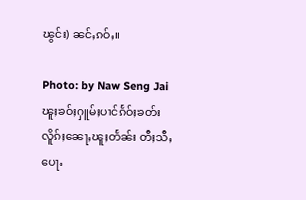ၽွင်း) ၼင်ႇၵဝ်ႇ။

Photo: by Naw Seng Jai ၽူႈၶဝ်ႈႁူမ်ႈပၢင်ၵႅဝ်ႈၶတ်းလိူၵ်ႈၼေႃႇၽူႈတႅၼ်း တီႈသီႇပေႃႉ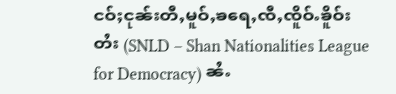ငဝ်ႈငုၼ်းတီႇမူဝ်ႇၶရေႇၸီႇၸိူဝ်ႉၶိူဝ်းတႆး (SNLD – Shan Nationalities League for Democracy) ၼႆႉ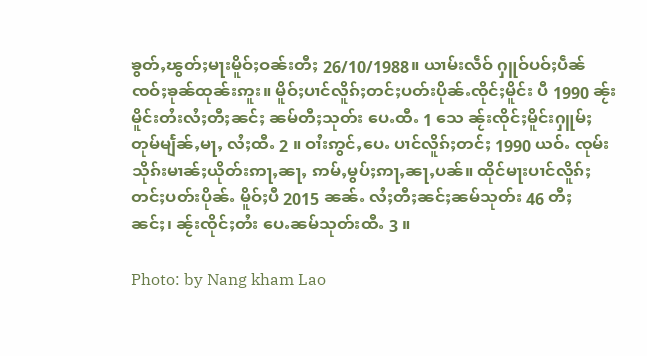ၶွတ်ႇၽွတ်ႈမႃးမိူဝ်ႈဝၼ်းတီႈ 26/10/1988။ ယၢမ်းလဵဝ် ႁူဝ်ပဝ်ႈပဵၼ် ၸဝ်ႈၶုၼ်ထုၼ်းဢူး။ မိူဝ်ႈပၢင်လိူၵ်ႈတင်ႈပတ်းပိုၼ်ႉၸိုင်ႈမိူင်း ပီ 1990 ၼႂ်းမိူင်းတႆးလႆႈတီႈၼင်ႈ ၼမ်တီႈသုတ်း ပေႉထီႉ 1 သေ ၼႂ်းၸိုင်ႈမိူင်းႁူမ်ႈတုမ်မျႅၼ်ႇမႃႇ လႆႈထီႉ 2 ။ ဝၢႆးဢွင်ႇပေႉ ပၢင်လိူၵ်ႈတင်ႈ 1990 ယဝ်ႉ ၸုမ်းသိုၵ်းမၢၼ်ႈယိုတ်းဢႃႇၼႃႇ ဢမ်ႇမွပ်ႈဢႃႇၼႃႇပၼ်။ ထိုင်မႃးပၢင်လိူၵ်ႈတင်ႈပတ်းပိုၼ်ႉ မိူဝ်ႈပီ 2015 ၼၼ်ႉ လႆႈတီႈၼင်ႈၼမ်သုတ်း 46 တီႈၼင်ႈ၊ ၼႂ်းၸိုင်ႈတႆး ပေႉၼမ်သုတ်းထီႉ 3 ။

Photo: by Nang kham Lao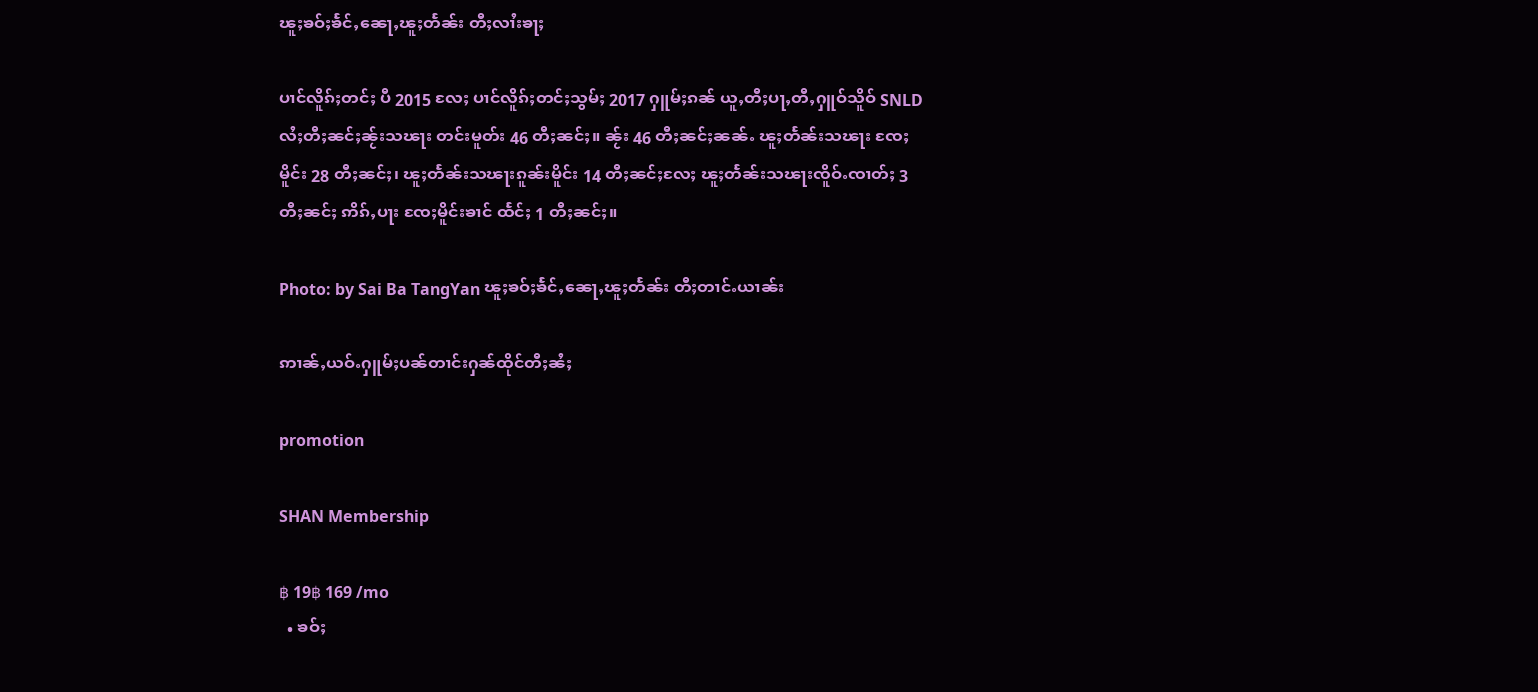ၽူႈၶဝ်ႈၶႅင်ႇၼေႃႇၽူႈတႅၼ်း တီႈလၢႆးၶႃႈ

ပၢင်လိူၵ်ႈတင်ႈ ပီ 2015 လႄႈ ပၢင်လိူၵ်ႈတင်ႈသွမ်ႈ 2017 ႁူမ်ႈၵၼ် ယူႇတီႈပႃႇတီႇႁူဝ်သိူဝ် SNLD လႆႈတီႈၼင်ႈၼႂ်းသၽႃး တင်းမူတ်း 46 တီႈၼင်ႈ။ ၼႂ်း 46 တီႈၼင်ႈၼၼ်ႉ ၽူႈတႅၼ်းသၽႃး ၸႄႈမိူင်း 28 တီႈၼင်ႈ၊ ၽူႈတႅၼ်းသၽႃးၵူၼ်းမိူင်း 14 တီႈၼင်ႈလႄႈ ၽူႈတႅၼ်းသၽႃးၸိူဝ်ႉၸၢတ်ႈ 3 တီႈၼင်ႈ ဢိၵ်ႇပႃး ၸႄႈမိူင်းၶၢင် ထႅင်ႈ 1 တီႈၼင်ႈ။

Photo: by Sai Ba TangYan ၽူႈၶဝ်ႈၶႅင်ႇၼေႃႇၽူႈတႅၼ်း တီႈတၢင်ႉယၢၼ်း

ဢၢၼ်ႇယဝ်ႉႁူမ်ႈပၼ်တၢင်းႁၼ်ထိုင်တီႈၼႆႈ

promotion

SHAN Membership

฿ 19฿ 169 /mo
  • ၶဝ်ႈ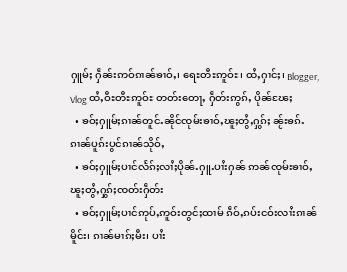ႁူမ်ႈ ႁဵၼ်းဢဝ်ၵၢၼ်ၶၢဝ်ႇ၊ ရေႊတီႊဢူဝ်ႊ၊ ထႆႇႁၢင်ႈ၊ Blogger, Vlog ထႆႇဝီႊတီႊဢူဝ်ႊ တတ်းတေႃႇ ႁဵတ်းဢွၵ်ႇ ပိုၼ်ၽႄႈ
  • ၶဝ်ႈႁူမ်ႈၵၢၼ်တူင်ႉၼိုင်ၸုမ်းၶၢဝ်ႇၽူႈတွႆႇႁွၵ်ႈ ၼႂ်းၶၵ်ႉၵၢၼ်ပူၵ်းပွင်ၵၢၼ်သိုဝ်ႇ
  • ၶဝ်ႈႁူမ်ႈပၢင်လႅၵ်ႈလၢႆႈပိုၼ်ႉႁူႉပၢႆးႁၼ် ဢၼ်ၸုမ်းၶၢဝ်ႇၽူႈတွႆႇႁွၵ်ႈၸတ်းႁဵတ်း
  • ၶဝ်ႈႁူမ်ႈပၢင်ဢုပ်ႇဢူဝ်းတွင်ႈထၢမ် ၵဵဝ်ႇၵပ်းငဝ်းလၢႆးၵၢၼ်မိူင်း၊ ၵၢၼ်မၢၵ်ႈမီး၊ ပၢႆး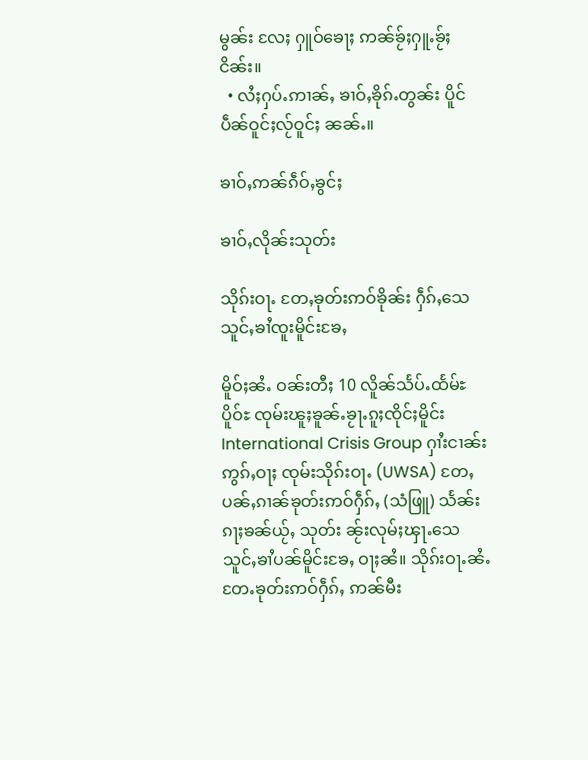မွၼ်း လႄႈ ႁူဝ်ၶေႃႈ ဢၼ်ၶႂ်ႈႁူႉၶႂ်ႈငိၼ်း။
  • လႆႈႁပ်ႉဢၢၼ်ႇ ၶၢဝ်ႇၶိုၵ်ႉတွၼ်း ပိူင်ပဵၼ်ဝူင်ႈလႂ်ဝူင်ႈ ၼၼ်ႉ။

ၶၢဝ်ႇဢၼ်ၵဵဝ်ႇၶွင်ႈ

ၶၢဝ်ႇလိုၼ်းသုတ်း

သိုၵ်းဝႃႉ တႄႇၶုတ်းဢဝ်ၶိုၼ်း ႁဵၵ်ႇသေ သူင်ႇၶၢႆၸူးမိူင်းၶႄႇ

မိူဝ်ႈၼႆႉ ဝၼ်းတီႈ 10 လိူၼ်သႅပ်ႉထႅမ်ႊပိူဝ်ႊ ၸုမ်းၽူႈၶူၼ်ႉၶႂႃႉၵူႈၸိုင်ႈမိူင်း International Crisis Group ႁၢႆးငၢၼ်းဢွၵ်ႇဝႃႈ ၸုမ်းသိုၵ်းဝႃႉ (UWSA) တႄႇပၼ်ႇၵၢၼ်ၶုတ်းဢဝ်ႁဵၵ်ႇ (သံဖြူ) သႅၼ်းၵႃႈၶၼ်ယႂ်ႇ သုတ်း ၼႂ်းလုမ်ႈၾႃႉသေ သူင်ႇၶၢႆပၼ်မိူင်းၶႄႇ ဝႃႈၼႆ။ သိုၵ်းဝႃႉၼႆႉ တႄႉၶုတ်းဢဝ်ႁဵၵ်ႇ ဢၼ်မီး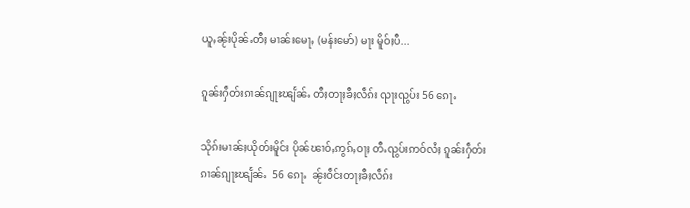ယူႇၼႂ်းပိုၼ်ႉတီႈ မၢၼ်းမေႃႇ (မန်းမော်) မႃး မိူဝ်ႈပီ...

ၵူၼ်းႁဵတ်းၵၢၼ်ၵျႃႊၽျႅၼ်ႉ တီႈတႃႈၶီႈလဵၵ်း ၺႃးၺွပ်း 56 ၵေႃႉ

သိုၵ်းမၢၼ်ႈယိုတ်းမိူင်း ပိုၼ်ၽၢဝ်ႇဢွၵ်ႇဝႃႈ တီႉၺွပ်းဢဝ်လႆႈ ၵူၼ်းႁဵတ်းၵၢၼ်ၵျႃႊၽျႅၼ်ႉ  56 ၵေႃႉ  ၼႂ်းဝဵင်းတႃႈၶီႈလဵၵ်း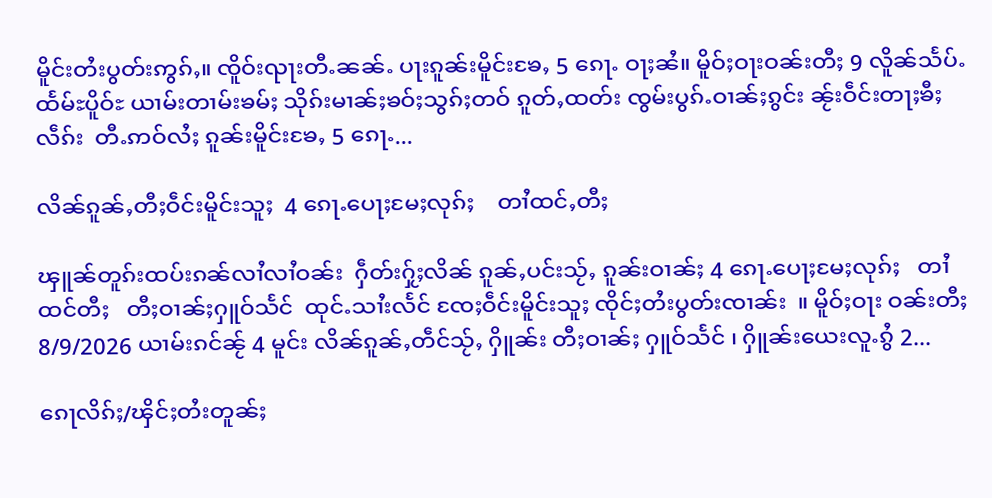မိူင်းတႆးပွတ်းဢွၵ်ႇ။ ၸိူဝ်းၺႃးတီႉၼၼ်ႉ ပႃးၵူၼ်းမိူင်းၶႄႇ 5 ၵေႃႉ ဝႃႈၼႆ။ မိူဝ်ႈဝႃးဝၼ်းတီႈ 9 လိူၼ်သႅပ်ႉထႅမ်ႊပိူဝ်ႊ ယၢမ်းတၢမ်းၶမ်ႈ သိုၵ်းမၢၼ်ႈၶဝ်ႈသွၵ်ႈတဝ် ၵူတ်ႇထတ်း ၸွမ်းပွၵ်ႉဝၢၼ်ႈၵွင်း ၼႂ်းဝဵင်းတႃႈၶီႈလဵၵ်း  တီႉဢဝ်လႆႈ ၵူၼ်းမိူင်းၶႄႇ 5 ၵေႃႉ...

လိၼ်ၵူၼ်ႇတီႈဝဵင်းမိူင်းသူႈ  4 ၵေႃႉပေႃႈမႄႈလုၵ်ႈ    တၢႆထင်ႇတီႈ

ၾူၼ်တူၵ်းထပ်းၵၼ်လၢႆလၢႆဝၼ်း  ႁဵတ်းႁႂ်ႈလိၼ် ၵူၼ်ႇပင်းသႂ်ႇ ၵူၼ်းဝၢၼ်ႈ 4 ၵေႃႉပေႃႈမႄႈလုၵ်ႈ   တၢႆထင်တီႈ   တီႈဝၢၼ်ႈႁူဝ်သႅင်  ထုင်ႉသၢႆးလႅင် ၸႄႈဝဵင်းမိူင်းသူႈ ၸိုင်ႈတႆးပွတ်းၸၢၼ်း  ။ မိူဝ်ႈဝႃး ဝၼ်းတီႈ 8/9/2026 ယၢမ်းၵင်ၼႂ် 4 မူင်း လိၼ်ၵူၼ်ႇတဵင်သႂ်ႇ ႁိူၼ်း တီႈဝၢၼ်ႈ ႁူဝ်သႅင် ၊ ႁိူၼ်းယေးလူႉၵွႆ 2...

ၵေႃလိၵ်ႈ/ၾိင်ႈတႆးတူၼ်ႈ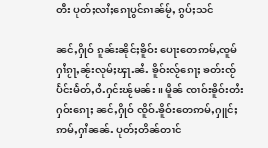တီး ပုတ်ႈလၢႆႈၵေႃပွင်ၵၢၼ်မႂ်ႇ ၵွပ်ႈသင်

ၼင်ႇႁိုဝ် ၵူၼ်းၼိုင်ႈၶိူဝ်း ပေႃးတေဢမ်ႇၸူမ်ႁၢႆၵႂႃႇၼႂ်းလုမ်ႈၾႃႉၼႆႉ ၶိူဝ်းလႂ်ၵေႃႈ ၶတ်းၸႂ်ပႅင်းမႅတ်ႇဝႆႉႁင်းၽႂ်မၼ်း ။ မိူၼ် ၸၢဝ်းၶိူဝ်းတႆးႁဝ်းၵေႃႈ ၼင်ႇႁိုဝ် ၸိူဝ်ႉၶိူဝ်းတေဢမ်ႇႁူင်ႈဢမ်ႇႁၢႆၼၼ်ႉ ပုတ်ႈတိၼ်တၢင်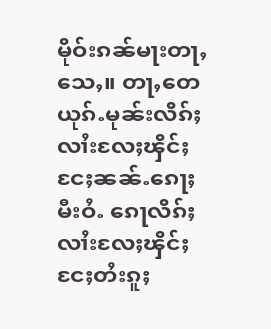မိုဝ်းၵၼ်မႃးတႃႇသေႇ။ တႃႇတေယုၵ်ႉမုၼ်းလိၵ်ႈလၢႆးလႄႈၾိင်ႈငႄႈၼၼ်ႉၵေႃႈ မီးဝႆႉ ၵေႃလိၵ်ႈလၢႆးလႄႈၾိင်ႈငႄႈတႆးၵူႈ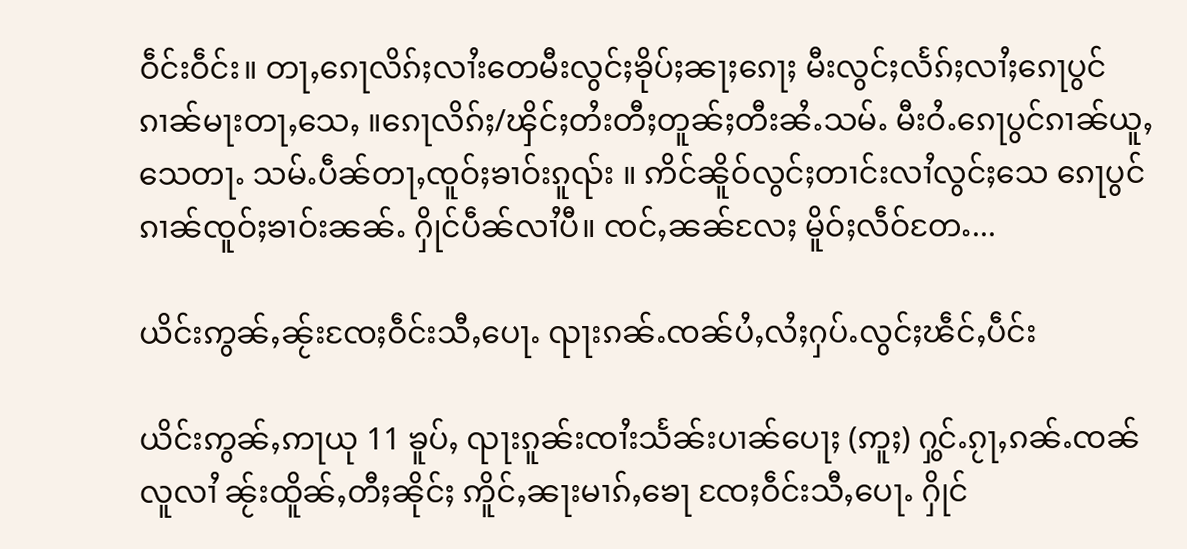ဝဵင်းဝဵင်း။ တႃႇၵေႃလိၵ်ႈလၢႆးတေမီးလွင်ႈၶိုပ်ႈၼႃႈၵေႃႈ မီးလွင်ႈလႅၵ်ႈလၢႆႈၵေႃပွင်ၵၢၼ်မႃးတႃႇသေႇ ။ၵေႃလိၵ်ႈ/ၾိင်ႈတႆးတီႈတူၼ်ႈတီးၼႆႉသမ်ႉ မီးဝႆႉၵေႃပွင်ၵၢၼ်ယူႇသေတႃႉ သမ်ႉပဵၼ်တႃႇၸူဝ်ႈၶၢဝ်းၵူၺ်း ။ ဢိင်ၼိူဝ်လွင်ႈတၢင်းလၢႆလွင်ႈသေ ၵေႃပွင်ၵၢၼ်ၸူဝ်ႈၶၢဝ်းၼၼ်ႉ ႁိုင်ပဵၼ်လၢႆပီ။ ၸင်ႇၼၼ်လႄႈ မိူဝ်ႈလဵဝ်တႄႉ...

ယိင်းဢွၼ်ႇၼႂ်းၸႄႈဝဵင်းသီႇပေႃႉ ၺႃးၵၼ်ႉၸၼ်ပႆႇလႆႈႁပ်ႉလွင်ႈၽဵင်ႇပဵင်း

ယိင်းဢွၼ်ႇဢႃယု 11 ၶူပ်ႇ ၺႃးၵူၼ်းၸၢႆးသႅၼ်းပၢၼ်ပေႃႈ (ဢူႈ) ႁွင်ႉၵႂႃႇၵၼ်ႉၸၼ်လူလၢႆ ၼႂ်းထိူၼ်ႇတီႈၼိုင်ႈ ဢိူင်ႇၼႃးမၢၵ်ႇၶေႃ ၸႄႈဝဵင်းသီႇပေႃႉ ႁိုင်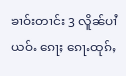ၶၢဝ်းတၢင်း 3 လိူၼ်ပၢႆယဝ်ႉ ၵေႃႈ ၵေႃႉထုၵ်ႇ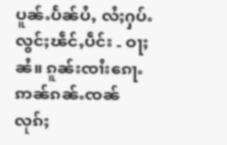ပူၼ်ႉပႅၼ်ပႆႇ လႆႈႁပ်ႉလွင်ႈၽဵင်ႇပဵင်း - ဝႃႈၼႆ။ ၵူၼ်းၸၢႆးၵေႃႉဢၼ်ၵၼ်ႉၸၼ်လုၵ်ႈ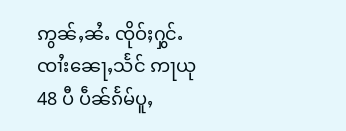ဢွၼ်ႇၼႆႉ ၸိုဝ်ႈႁွင်ႉ ၸၢႆးၼေႃႇသႅင် ဢႃယု 48 ပီ ပဵၼ်ၵႅမ်ပူႇ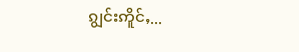ၵျွင်းဢိူင်ႇ...